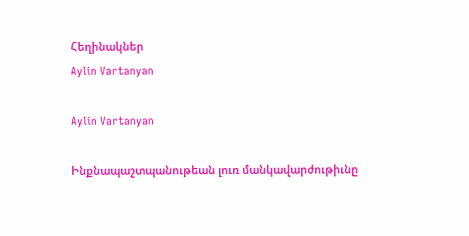Հեղինակներ
Aylin Vartanyan

Aylin Vartanyan

Ինքնապաշտպանութեան լուռ մանկավարժութիւնը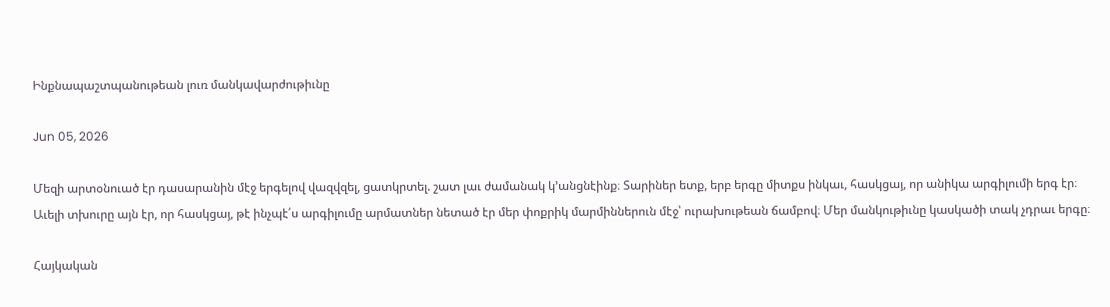Ինքնապաշտպանութեան լուռ մանկավարժութիւնը

Jun 05, 2026

Մեզի արտօնուած էր դասարանին մէջ երգելով վազվզել, ցատկրտել. շատ լաւ ժամանակ կ՚անցնէինք։ Տարիներ ետք, երբ երգը միտքս ինկաւ, հասկցայ, որ անիկա արգիլումի երգ էր։ Աւելի տխուրը այն էր, որ հասկցայ, թէ ինչպէ՛ս արգիլումը արմատներ նետած էր մեր փոքրիկ մարմիններուն մէջ՝ ուրախութեան ճամբով։ Մեր մանկութիւնը կասկածի տակ չդրաւ երգը։

Հայկական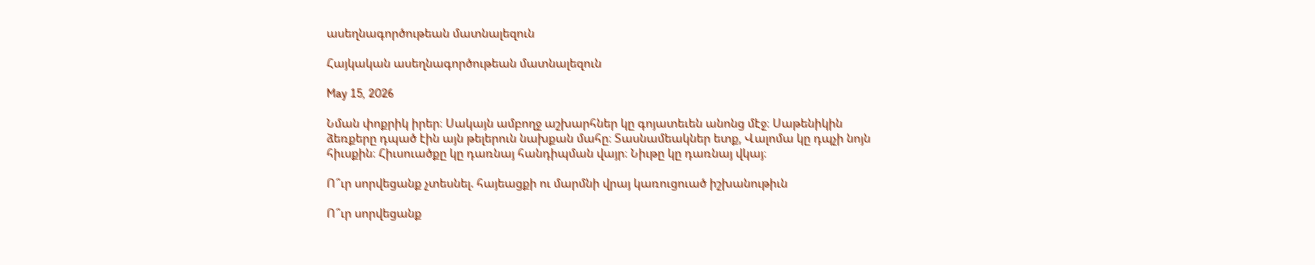ասեղնագործութեան մատնալեզուն

Հայկական ասեղնագործութեան մատնալեզուն

May 15, 2026

Նման փոքրիկ իրեր։ Սակայն ամբողջ աշխարհներ կը գոյատեւեն անոնց մէջ։ Սաթենիկին ձեռքերը դպած էին այն թելերուն նախքան մահը։ Տասնամեակներ ետք, Վալոմա կը դպչի նոյն հիւսքին։ Հիւսուածքը կը դառնայ հանդիպման վայր։ Նիւթը կը դառնայ վկայ։

Ո՞ւր սորվեցանք չտեսնել. հայեացքի ու մարմնի վրայ կառուցուած իշխանութիւն

Ո՞ւր սորվեցանք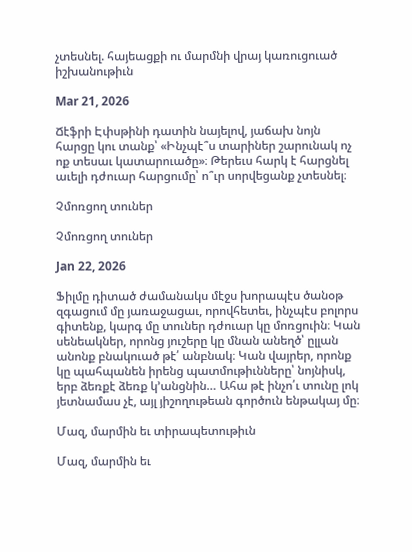չտեսնել. հայեացքի ու մարմնի վրայ կառուցուած իշխանութիւն

Mar 21, 2026

Ճէֆրի Էփսթինի դատին նայելով, յաճախ նոյն հարցը կու տանք՝ «Ինչպէ՞ս տարիներ շարունակ ոչ ոք տեսաւ կատարուածը»։ Թերեւս հարկ է հարցնել աւելի դժուար հարցումը՝ ո՞ւր սորվեցանք չտեսնել։

Չմոռցող տուներ

Չմոռցող տուներ

Jan 22, 2026

Ֆիլմը դիտած ժամանակս մէջս խորապէս ծանօթ զգացում մը յառաջացաւ, որովհետեւ, ինչպէս բոլորս գիտենք, կարգ մը տուներ դժուար կը մոռցուին։ Կան սենեակներ, որոնց յուշերը կը մնան անեղծ՝ ըլլան անոնք բնակուած թէ՛ անբնակ։ Կան վայրեր, որոնք կը պահպանեն իրենց պատմութիւնները՝ նոյնիսկ, երբ ձեռքէ ձեռք կ՚անցնին… Ահա թէ ինչո՛ւ տունը լոկ յետնամաս չէ, այլ յիշողութեան գործուն ենթակայ մը։

Մազ, մարմին եւ տիրապետութիւն

Մազ, մարմին եւ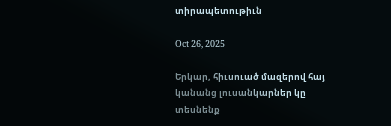տիրապետութիւն

Oct 26, 2025

Երկար, հիւսուած մազերով հայ կանանց լուսանկարներ կը տեսնենք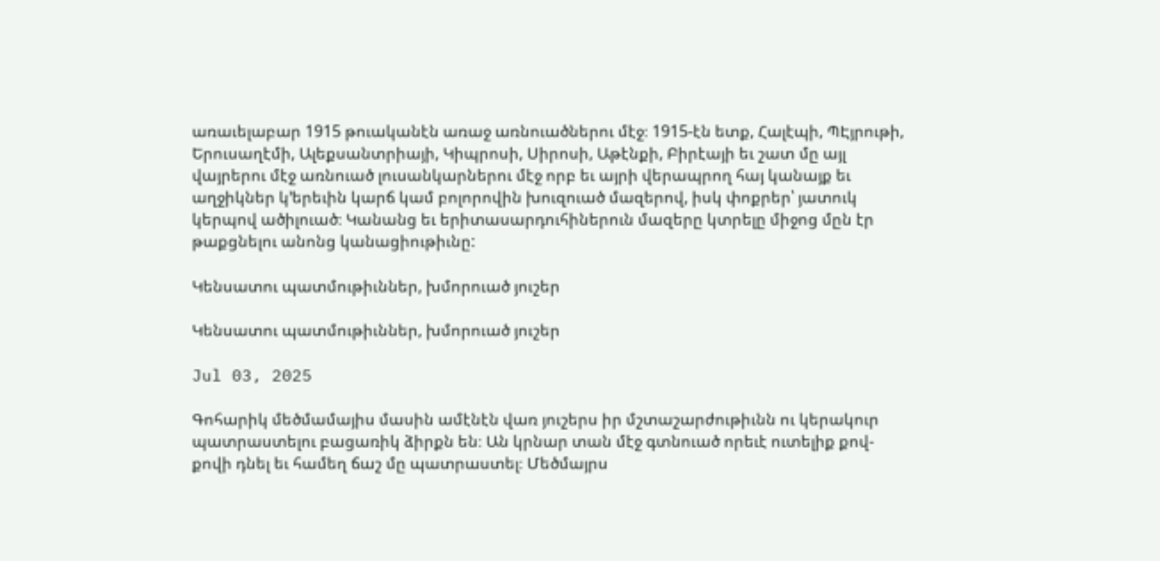առաւելաբար 1915 թուականէն առաջ առնուածներու մէջ։ 1915-էն ետք, Հալէպի, ՊԷյրութի, Երուսաղէմի, Ալեքսանտրիայի, Կիպրոսի, Սիրոսի, Աթէնքի, Բիրէայի եւ շատ մը այլ վայրերու մէջ առնուած լուսանկարներու մէջ որբ եւ այրի վերապրող հայ կանայք եւ աղջիկներ կ՚երեւին կարճ կամ բոլորովին խուզուած մազերով, իսկ փոքրեր՝ յատուկ կերպով ածիլուած։ Կանանց եւ երիտասարդուհիներուն մազերը կտրելը միջոց մըն էր թաքցնելու անոնց կանացիութիւնը:

Կենսատու պատմութիւններ, խմորուած յուշեր

Կենսատու պատմութիւններ, խմորուած յուշեր

Jul 03, 2025

Գոհարիկ մեծմամայիս մասին ամէնէն վառ յուշերս իր մշտաշարժութիւնն ու կերակուր պատրաստելու բացառիկ ձիրքն են։ Ան կրնար տան մէջ գտնուած որեւէ ուտելիք քով-քովի դնել եւ համեղ ճաշ մը պատրաստել։ Մեծմայրս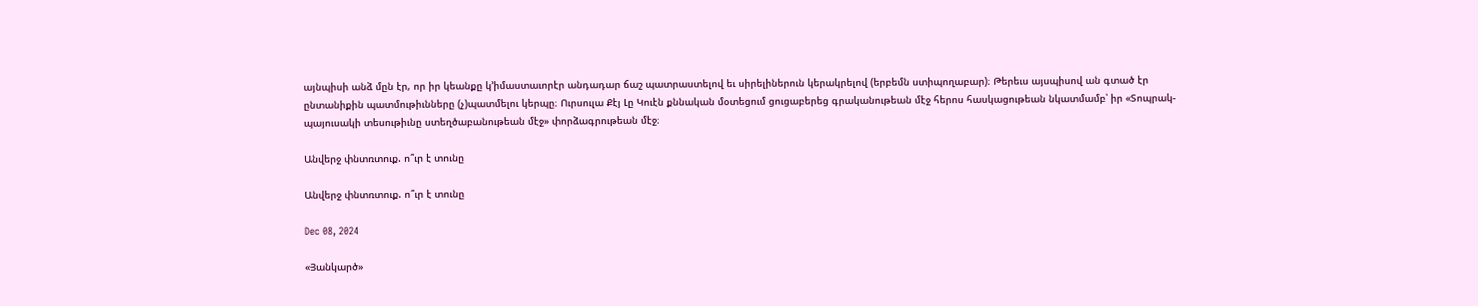այնպիսի անձ մըն էր, որ իր կեանքը կ՚իմաստաւորէր անդադար ճաշ պատրաստելով եւ սիրելիներուն կերակրելով (երբեմն ստիպողաբար)։ Թերեւս այսպիսով ան գտած էր ընտանիքին պատմութիւնները (չ)պատմելու կերպը։ Ուրսուլա Քէյ Լը Կուէն քննական մօտեցում ցուցաբերեց գրականութեան մէջ հերոս հասկացութեան նկատմամբ՝ իր «Տոպրակ-պայուսակի տեսութիւնը ստեղծաբանութեան մէջ» փորձագրութեան մէջ։

Անվերջ փնտռտուք. ո՞ւր է տունը

Անվերջ փնտռտուք. ո՞ւր է տունը

Dec 08, 2024

«Յանկարծ»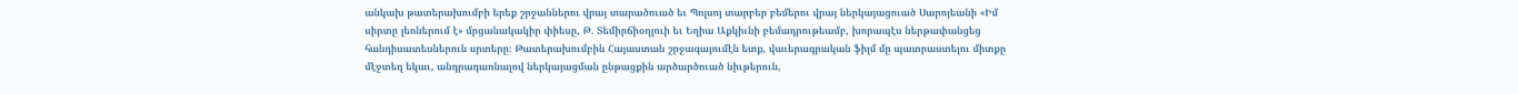անկախ թատերախումբի երեք շրջաններու վրայ տարածուած եւ Պոլսոյ տարբեր բեմերու վրայ ներկայացուած Սարոյեանի «Իմ սիրտը լեռներում է» մրցանակակիր փիեսը, Թ. Տեմիրճիօղլուի եւ Եղիա Աքկիւնի բեմադրութեամբ, խորապէս ներթափանցեց հանդիսատեսներուն սրտերը։ Թատերախումբին Հայաստան շրջագայումէն ետք, վաւերագրական ֆիլմ մը պատրաստելու միտքը մէջտեղ եկաւ, անդրադառնալով ներկայացման ընթացքին արծարծուած նիւթերուն,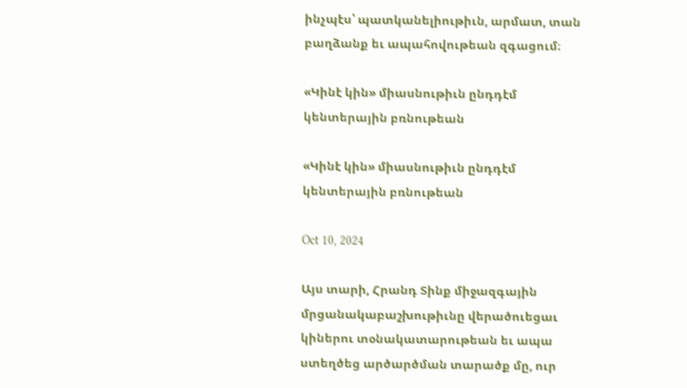ինչպէս՝ պատկանելիութիւն, արմատ, տան բաղձանք եւ ապահովութեան զգացում։

«Կինէ կին» միասնութիւն ընդդէմ կենտերային բռնութեան

«Կինէ կին» միասնութիւն ընդդէմ կենտերային բռնութեան

Oct 10, 2024

Այս տարի, Հրանդ Տինք միջազգային մրցանակաբաշխութիւնը վերածուեցաւ կիներու տօնակատարութեան եւ ապա ստեղծեց արծարծման տարածք մը, ուր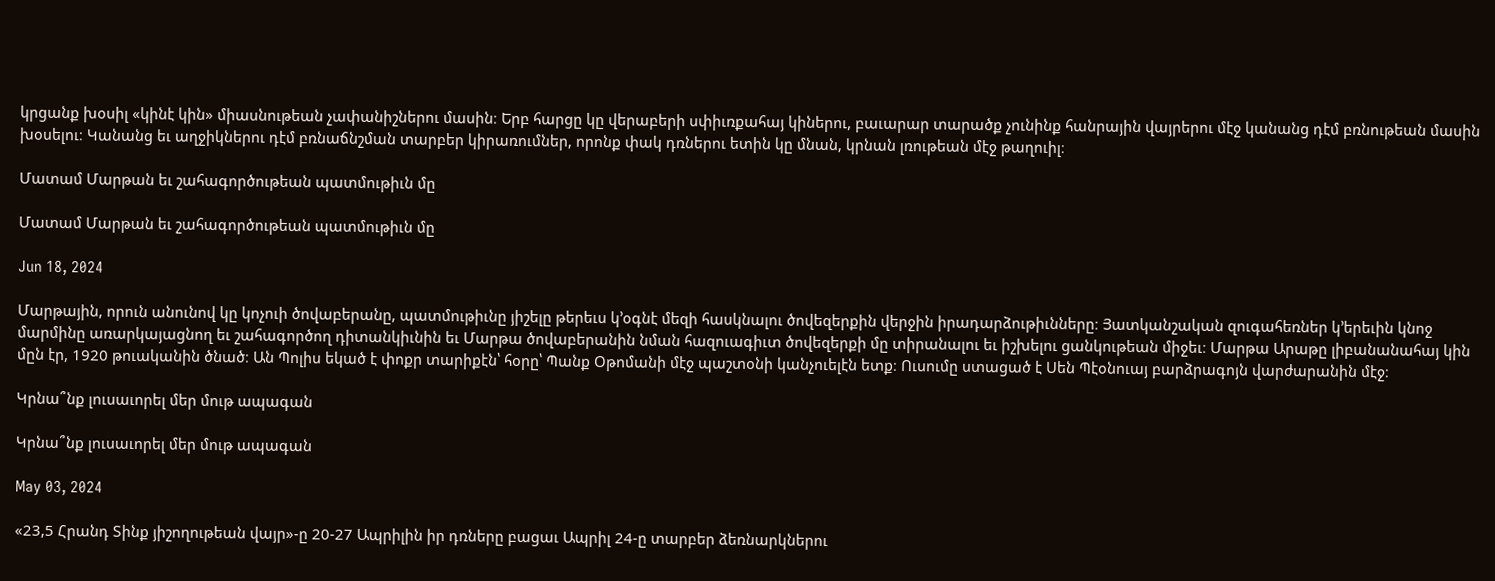կրցանք խօսիլ «կինէ կին» միասնութեան չափանիշներու մասին։ Երբ հարցը կը վերաբերի սփիւռքահայ կիներու, բաւարար տարածք չունինք հանրային վայրերու մէջ կանանց դէմ բռնութեան մասին խօսելու։ Կանանց եւ աղջիկներու դէմ բռնաճնշման տարբեր կիրառումներ, որոնք փակ դռներու ետին կը մնան, կրնան լռութեան մէջ թաղուիլ։

Մատամ Մարթան եւ շահագործութեան պատմութիւն մը

Մատամ Մարթան եւ շահագործութեան պատմութիւն մը

Jun 18, 2024

Մարթային, որուն անունով կը կոչուի ծովաբերանը, պատմութիւնը յիշելը թերեւս կ՚օգնէ մեզի հասկնալու ծովեզերքին վերջին իրադարձութիւնները։ Յատկանշական զուգահեռներ կ՚երեւին կնոջ մարմինը առարկայացնող եւ շահագործող դիտանկիւնին եւ Մարթա ծովաբերանին նման հազուագիւտ ծովեզերքի մը տիրանալու եւ իշխելու ցանկութեան միջեւ։ Մարթա Արաթը լիբանանահայ կին մըն էր, 1920 թուականին ծնած։ Ան Պոլիս եկած է փոքր տարիքէն՝ հօրը՝ Պանք Օթոմանի մէջ պաշտօնի կանչուելէն ետք։ Ուսումը ստացած է Սեն Պէօնուայ բարձրագոյն վարժարանին մէջ։

Կրնա՞նք լուսաւորել մեր մութ ապագան

Կրնա՞նք լուսաւորել մեր մութ ապագան

May 03, 2024

«23,5 Հրանդ Տինք յիշողութեան վայր»-ը 20-27 Ապրիլին իր դռները բացաւ Ապրիլ 24-ը տարբեր ձեռնարկներու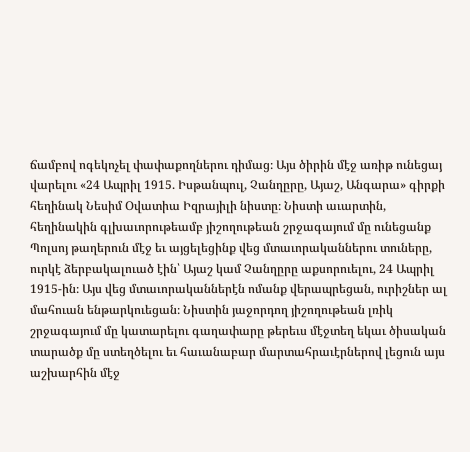ճամբով ոգեկոչել փափաքողներու դիմաց։ Այս ծիրին մէջ առիթ ունեցայ վարելու «24 Ապրիլ 1915. Իսթանպուլ, Չանղըրը, Այաշ, Անգարա» գիրքի հեղինակ Նեսիմ Օվատիա Իզրայիլի նիստը։ Նիստի աւարտին, հեղինակին գլխաւորութեամբ յիշողութեան շրջագայում մը ունեցանք Պոլսոյ թաղերուն մէջ եւ այցելեցինք վեց մտաւորականներու տուները, ուրկէ ձերբակալուած էին՝ Այաշ կամ Չանղըրը աքսորուելու, 24 Ապրիլ 1915-ին։ Այս վեց մտաւորականներէն ոմանք վերապրեցան, ուրիշներ ալ մահուան ենթարկուեցան։ Նիստին յաջորդող յիշողութեան լռիկ շրջագայում մը կատարելու գաղափարը թերեւս մէջտեղ եկաւ ծիսական տարածք մը ստեղծելու եւ հաւանաբար մարտահրաւէրներով լեցուն այս աշխարհին մէջ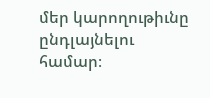մեր կարողութիւնը ընդլայնելու համար։